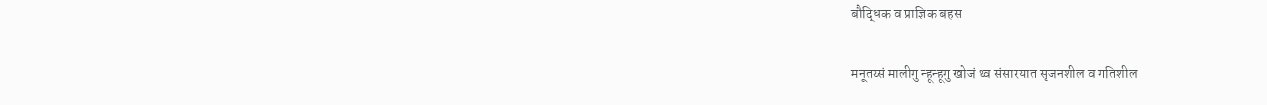बौद्धिक व प्राज्ञिक बहस

मनूतय्सं मालीगु न्हून्हूगु खोजं थ्व संसारयात सृजनशील व गतिशील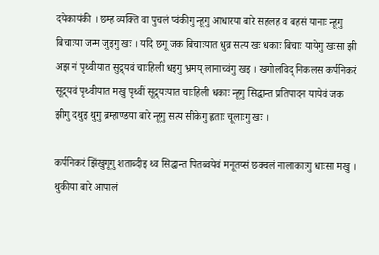दयेकायंकी । छम्ह व्यक्ति वा पुचलं प्वंकीगु न्हूगु आधारया बारे सहलह व बहसं यानाः न्हूगु बिचाःया जन्म जुइगु खः । यदि छगू जक बिचाःयात धुव्र सत्य खः धकाः बिचाः यायेगु खःसा झी अझ नं पृथ्वीयात सुद्र्यवं चाःहिली धइगु भ्रमय् लानाच्वंगु खइ । खगोलविद् निकलस कर्पनिकरं सूद्र्यवं पृथ्वीयात मखु पृथ्वीं सूद्र्यःयात चाःहिली धकाः न्हूगु सिद्धान्त प्रतिपादन यायेवं जक झीगु दथुइ थुगु ब्रम्हाण्डया बारे न्हूगु सत्य सीकेगु ह्वताः चूलाःगु खः ।

कर्पनिकरं झिंखुगूगु शताब्दीइ थ्व सिद्धान्त पितब्वयेवं मनूतय्सं छक्वलं नालाकाःगु धाःसा मखु । थुकीया बारे आपालं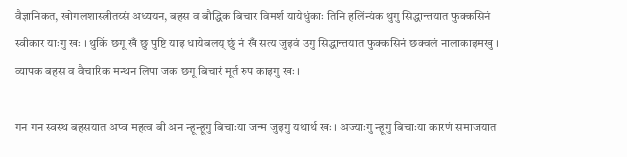वैज्ञानिकत, खोगलशास्त्रीतय्सं अध्ययन, बहस व बौद्धिक बिचार विमर्श यायेधुंकाः तिनि हलिंन्यंक थुगु सिद्धान्तयात फुक्कसिनं स्वीकार याःगु खः । थुकिं छगू खँ छु पुष्टि याइ धायेबलय् छुं नं खँ सत्य जुइवं उगु सिद्धान्तयात फुक्कसिनं छक्वलं नालाकाइमखु । व्यापक बहस व वैचारिक मन्थन लिपा जक छगू बिचारं मूर्त रुप काइगु खः ।

गन गन स्वस्थ बहसयात अप्व महत्व बी अन न्हून्हूगु बिचाःया जन्म जुइगु यथार्थ खः । अज्याःगु न्हूगु बिचाःया कारणं समाजयात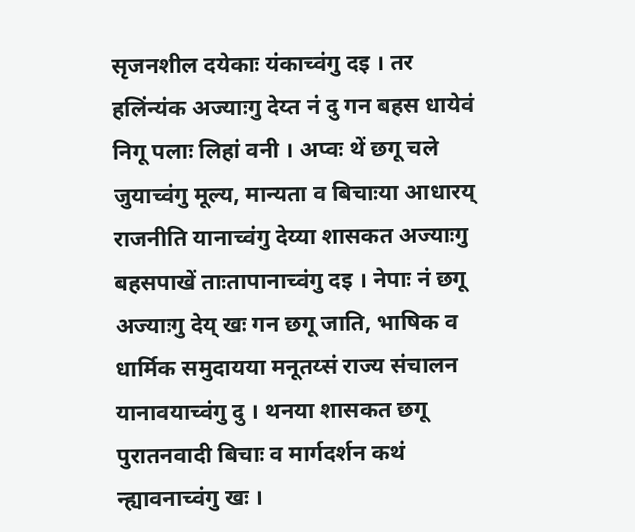सृजनशील दयेकाः यंकाच्वंगु दइ । तर हलिंन्यंक अज्याःगु देय्त नं दु गन बहस धायेवं निगू पलाः लिहां वनी । अप्वः थें छगू चले जुयाच्वंगु मूल्य, मान्यता व बिचाःया आधारय् राजनीति यानाच्वंगु देय्या शासकत अज्याःगु बहसपाखें ताःतापानाच्वंगु दइ । नेपाः नं छगू अज्याःगु देय् खः गन छगू जाति, भाषिक व धार्मिक समुदायया मनूतय्सं राज्य संचालन यानावयाच्वंगु दु । थनया शासकत छगू पुरातनवादी बिचाः व मार्गदर्शन कथं न्ह्यावनाच्वंगु खः ।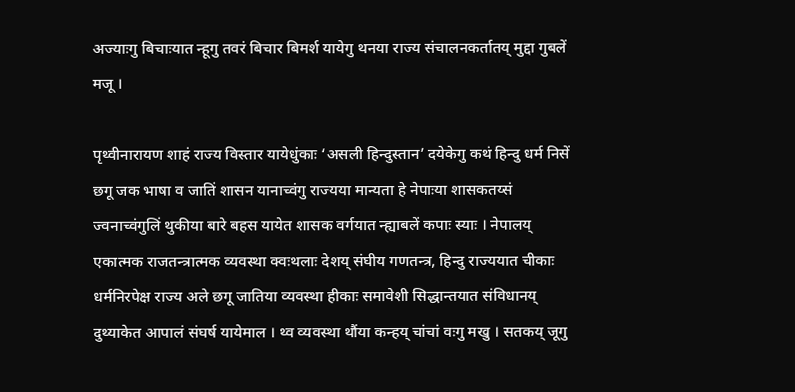अज्याःगु बिचाःयात न्हूगु तवरं बिचार बिमर्श यायेगु थनया राज्य संचालनकर्तातय् मुद्दा गुबलें मजू ।

पृथ्वीनारायण शाहं राज्य विस्तार यायेधुंकाः ‘असली हिन्दुस्तान’ दयेकेगु कथं हिन्दु धर्म निसें छगू जक भाषा व जातिं शासन यानाच्वंगु राज्यया मान्यता हे नेपाःया शासकतय्सं ज्वनाच्वंगुलिं थुकीया बारे बहस यायेत शासक वर्गयात न्ह्याबलें कपाः स्याः । नेपालय् एकात्मक राजतन्त्रात्मक व्यवस्था क्वःथलाः देशय् संघीय गणतन्त्र, हिन्दु राज्ययात चीकाः धर्मनिरपेक्ष राज्य अले छगू जातिया व्यवस्था हीकाः समावेशी सिद्धान्तयात संविधानय् दुथ्याकेत आपालं संघर्ष यायेमाल । थ्व व्यवस्था थौंया कन्हय् चांचां वःगु मखु । सतकय् जूगु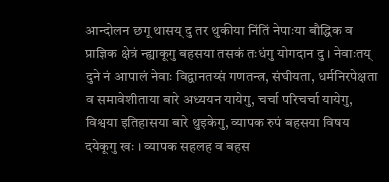आन्दोलन छगू थासय् दु तर थुकीया निंतिं नेपाःया बौद्धिक व प्राज्ञिक क्षेत्रं न्ह्याकूगु बहसया तसकं तःधंगु योगदान दु । नेवाःतय् दुने नं आपालं नेवाः विद्वानतय्सं गणतन्त्र, संघीयता, धर्मनिरपेक्षता व समावेशीताया बारे अध्ययन यायेगु, चर्चा परिचर्चा यायेगु, विश्वया इतिहासया बारे थुइकेगु, व्यापक रुपं बहसया विषय दयेकूगु खः । व्यापक सहलह व बहस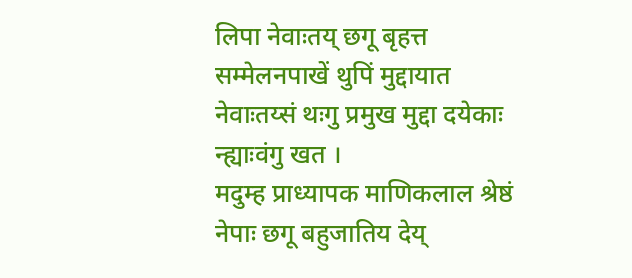लिपा नेवाःतय् छगू बृहत्त सम्मेलनपाखें थुपिं मुद्दायात नेवाःतय्सं थःगु प्रमुख मुद्दा दयेकाः न्ह्याःवंगु खत ।
मदुम्ह प्राध्यापक माणिकलाल श्रेष्ठं नेपाः छगू बहुजातिय देय्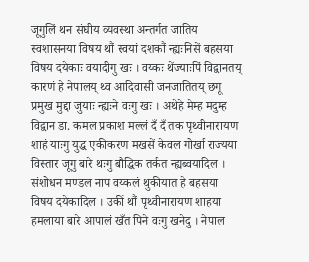जूगुलिं थन संघीय व्यवस्था अन्तर्गत जातिय स्वशासनया विषय थौं स्वयां दशकौं न्ह्यःनिसें बहसया विषय दयेकाः वयादीगु खः । वय्कः थेंज्याःपिं विद्वानतय् कारणं हे नेपालय् थ्व आदिवासी जनजातितय् छगू प्रमुख मुद्दा जुयाः न्ह्यःने वःगु खः । अथेहे मेम्ह मदुम्ह विद्वान डा. कमल प्रकाश मल्लं दँ दँ तक पृथ्वीनारायण शाहं याःगु युद्ध एकीकरण मखसें केवल गोर्खा राज्यया विस्तार जूगु बारे थःगु बौद्धिक तर्कत न्ह्यब्वयादिल । संशोधन मण्डल नाप वय्कलं थुकीयात हे बहसया विषय दयेकादिल । उकीं थौं पृथ्वीनारायण शाहया हमलाया बारे आपालं खँत पिने वःगु खनेदु । नेपाल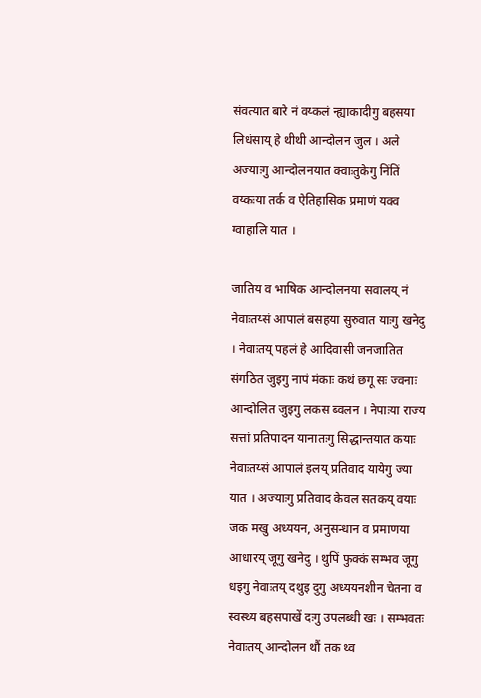संवत्यात बारे नं वय्कलं न्ह्याकादीगु बहसया लिधंसाय् हे थीथी आन्दोलन जुल । अले अज्याःगु आन्दोलनयात क्वाःतुकेगु निंतिं वय्कःया तर्क व ऐतिहासिक प्रमाणं यक्व ग्वाहालि यात ।

जातिय व भाषिक आन्दोलनया सवालय् नं नेवाःतय्सं आपालं बसहया सुरुवात याःगु खनेदु । नेवाःतय् पहलं हे आदिवासी जनजातित संगठित जुइगु नापं मंकाः कथं छगू सः ज्वनाः आन्दोलित जुइगु लकस ब्वलन । नेपाःया राज्य सत्तां प्रतिपादन यानातःगु सिद्धान्तयात कयाः नेवाःतय्सं आपालं इलय् प्रतिवाद यायेगु ज्या यात । अज्याःगु प्रतिवाद केवल सतकय् वयाः जक मखु अध्ययन, अनुसन्धान व प्रमाणया आधारय् जूगु खनेदु । थुपिं फुक्कं सम्भव जूगु धइगु नेवाःतय् दथुइ दुगु अध्ययनशीन चेतना व स्वस्थ्य बहसपाखें दःगु उपलब्धी खः । सम्भवतः नेवाःतय् आन्दोलन थौं तक थ्व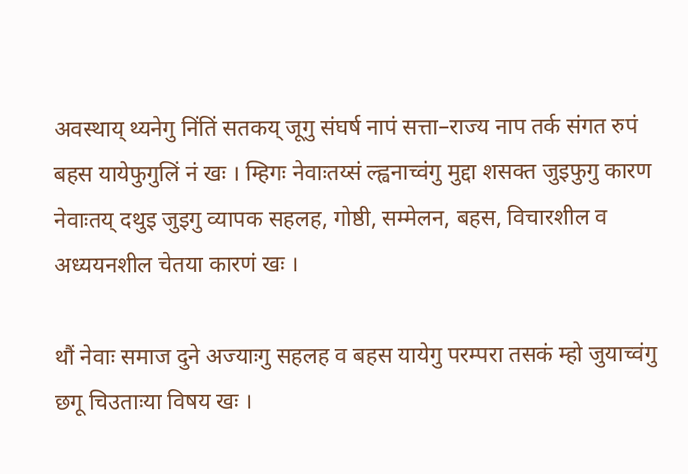अवस्थाय् थ्यनेगु निंतिं सतकय् जूगु संघर्ष नापं सत्ता–राज्य नाप तर्क संगत रुपं बहस यायेफुगुलिं नं खः । म्हिगः नेवाःतय्सं ल्ह्वनाच्वंगु मुद्दा शसक्त जुइफुगु कारण नेवाःतय् दथुइ जुइगु व्यापक सहलह, गोष्ठी, सम्मेलन, बहस, विचारशील व अध्ययनशील चेतया कारणं खः ।

थौं नेवाः समाज दुने अज्याःगु सहलह व बहस यायेगु परम्परा तसकं म्हो जुयाच्वंगु छगू चिउताःया विषय खः ।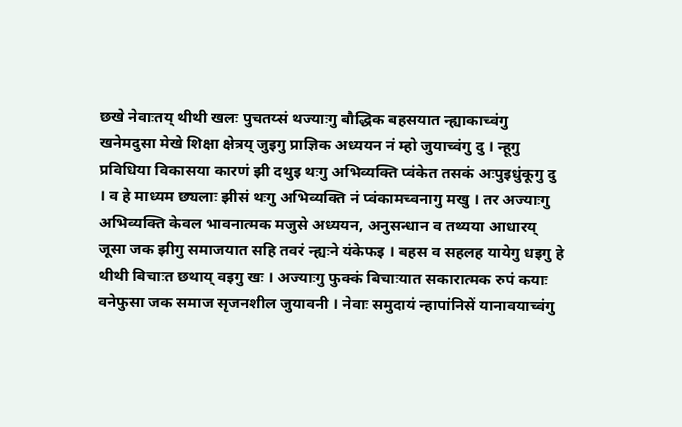छखे नेवाःतय् थीथी खलः पुचतय्सं थज्याःगु बौद्धिक बहसयात न्ह्याकाच्वंगु खनेमदुसा मेखे शिक्षा क्षेत्रय् जुइगु प्राज्ञिक अध्ययन नं म्हो जुयाच्वंगु दु । न्हूगु प्रविधिया विकासया कारणं झी दथुइ थःगु अभिव्यक्ति प्वंकेत तसकं अःपुइधुंकूगु दु । व हे माध्यम छ्यलाः झीसं थःगु अभिव्यक्ति नं प्वंकामच्वनागु मखु । तर अज्याःगु अभिव्यक्ति केवल भावनात्मक मजुसे अध्ययन, अनुसन्धान व तथ्यया आधारय् जूसा जक झीगु समाजयात सहि तवरं न्ह्यःने यंकेफइ । बहस व सहलह यायेगु धइगु हे थीथी बिचाःत छथाय् वइगु खः । अज्याःगु फुक्कं बिचाःयात सकारात्मक रुपं कयाः वनेफुसा जक समाज सृजनशील जुयावनी । नेवाः समुदायं न्हापांनिसें यानावयाच्वंगु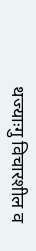थज्याःगु विचारशील व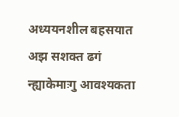अध्ययनशील बहसयात अझ सशक्त ढगं न्ह्याकेमाःगु आवश्यकता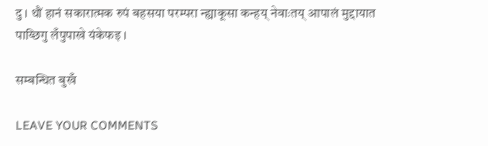दु । थौं हानं सकारात्मक रुपं बहसया परम्परा न्ह्याकूसा कन्हय् नेवाःतय् आपालं मुद्दायात पाय्छिगु लँपुपाखे यंकेफइ ।

सम्बन्धित बुखँ

LEAVE YOUR COMMENTS